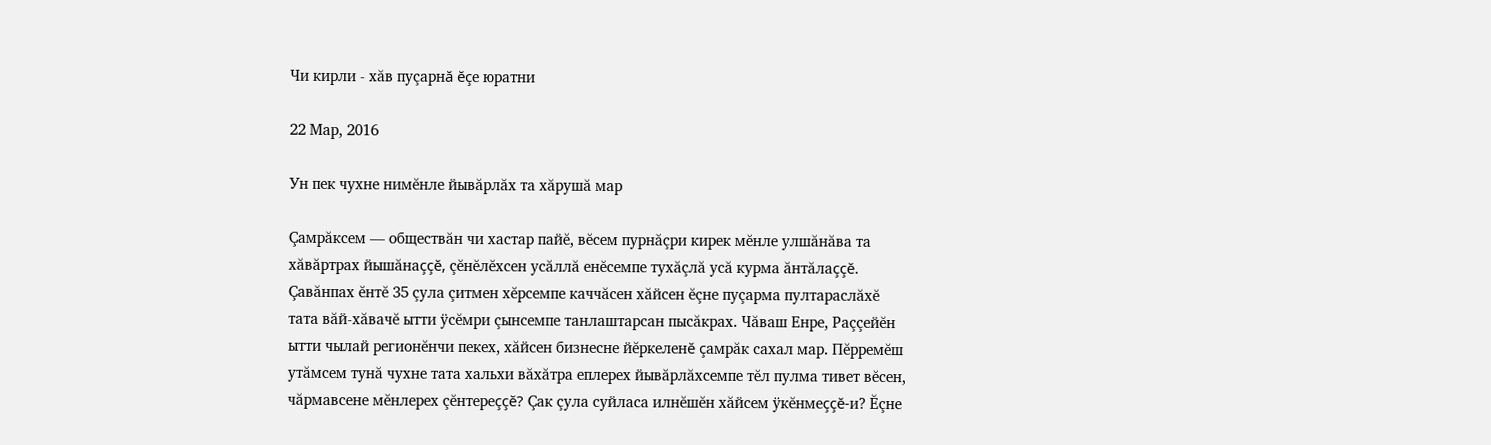Чи кирли - хăв пуçарнă ĕçе юратни

22 Мар, 2016

Ун пек чухне нимĕнле йывăрлăх та хăрушă мар

Çамрăксем — обществăн чи хастар пайĕ, вĕсем пурнăçри кирек мĕнле улшăнăва та хăвăртрах йышăнаççĕ, çĕнĕлĕхсен усăллă енĕсемпе тухăçлă усă курма ăнтăлаççĕ. Çавăнпах ĕнтĕ 35 çула çитмен хĕрсемпе каччăсен хăйсен ĕçне пуçарма пултараслăхĕ тата вăй-хăвачĕ ытти ÿсĕмри çынсемпе танлаштарсан пысăкрах. Чăваш Енре, Раççейĕн ытти чылай регионĕнчи пекех, хăйсен бизнесне йĕркеленĕ çамрăк сахал мар. Пĕрремĕш утăмсем тунă чухне тата хальхи вăхăтра еплерех йывăрлăхсемпе тĕл пулма тивет вĕсен, чăрмавсене мĕнлерех çĕнтереççĕ? Çак çула суйласа илнĕшĕн хăйсем ÿкĕнмеççĕ-и? Ĕçне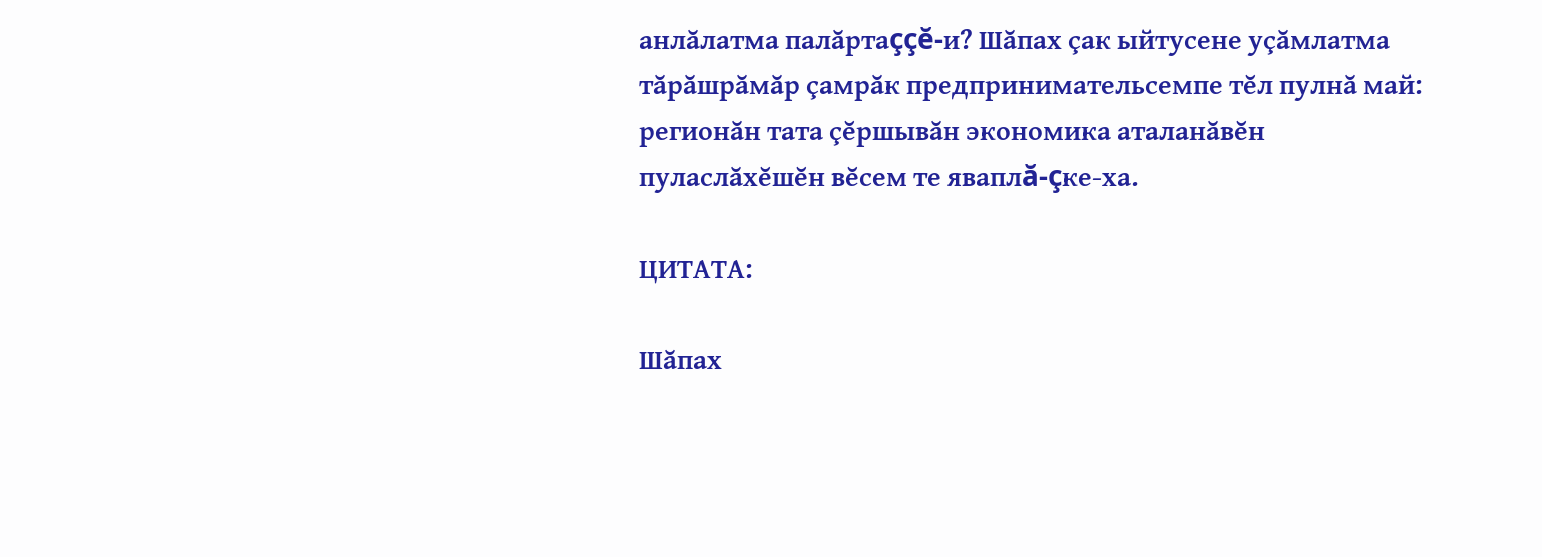анлăлатма палăртаççĕ-и? Шăпах çак ыйтусене уçăмлатма тăрăшрăмăр çамрăк предпринимательсемпе тĕл пулнă май: регионăн тата çĕршывăн экономика аталанăвĕн пуласлăхĕшĕн вĕсем те яваплă-çке-ха.

ЦИТАТА:

Шăпах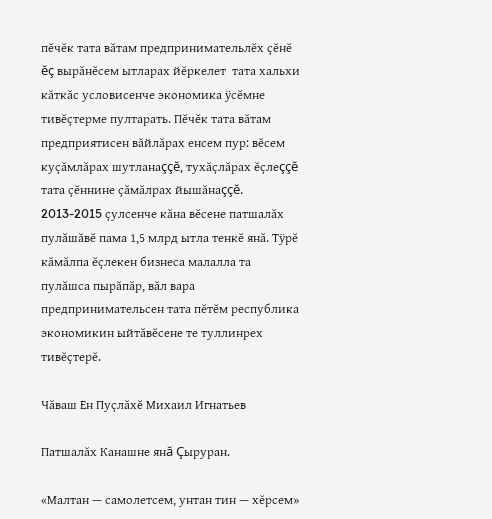пĕчĕк тата вăтам предпринимательлĕх çĕнĕ ĕç вырăнĕсем ытларах йĕркелет  тата хальхи кăткăс условисенче экономика ÿсĕмне тивĕçтерме пултарать. Пĕчĕк тата вăтам предприятисен вăйлăрах енсем пур: вĕсем куçăмлăрах шутланаççĕ, тухăçлăрах ĕçлеççĕ тата çĕннине çăмăлрах йышăнаççĕ. 2013-2015 çулсенче кăна вĕсене патшалăх пулăшăвĕ пама 1,5 млрд ытла тенкĕ янă. Тÿрĕ кăмăлпа ĕçлекен бизнеса малалла та пулăшса пырăпăр, вăл вара предпринимательсен тата пĕтĕм республика экономикин ыйтăвĕсене те туллинрех тивĕçтерĕ.

Чăваш Ен Пуçлăхĕ Михаил Игнатьев

Патшалăх Канашне янă Çыруран.

«Малтан — самолетсем, унтан тин — хĕрсем»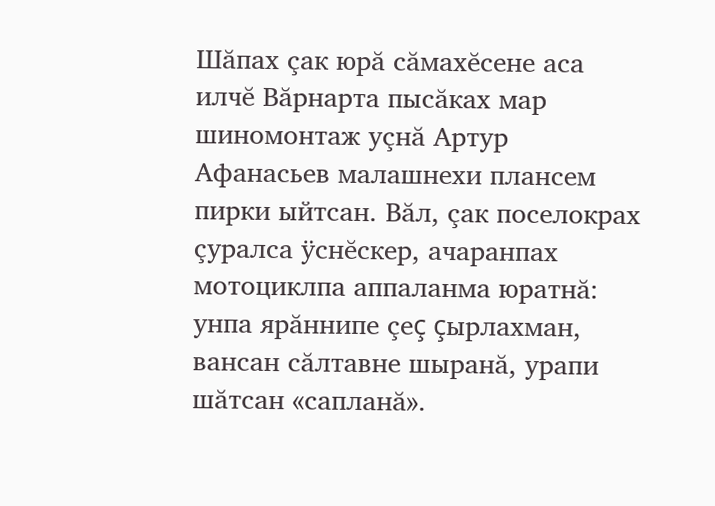Шăпах çак юрă сăмахĕсене аса илчĕ Вăрнарта пысăках мар шиномонтаж уçнă Артур Афанасьев малашнехи плансем пирки ыйтсан. Вăл, çак поселокрах çуралса ÿснĕскер, ачаранпах мотоциклпа аппаланма юратнă: унпа ярăннипе çеç çырлахман, вансан сăлтавне шыранă, урапи шăтсан «сапланă».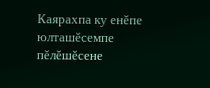Каярахпа ку енĕпе юлташĕсемпе пĕлĕшĕсене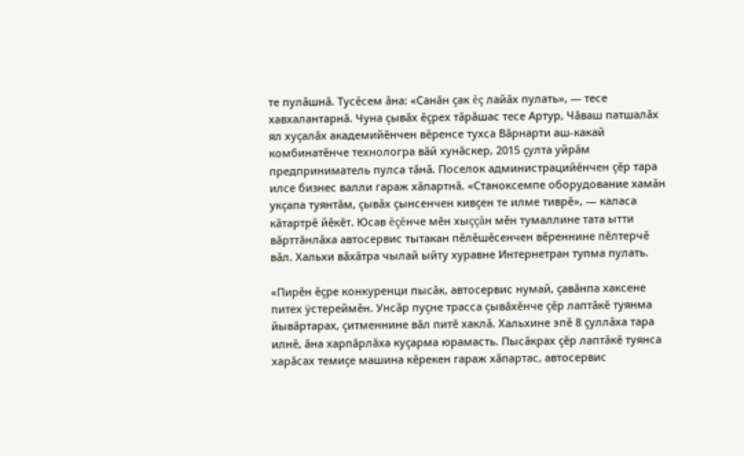те пулăшнă. Тусĕсем ăна: «Санăн çак ĕç лайăх пулать», — тесе хавхалантарнă. Чуна çывăх ĕçрех тăрăшас тесе Артур, Чăваш патшалăх ял хуçалăх академийĕнчен вĕренсе тухса Вăрнарти аш-какай комбинатĕнче технологра вăй хунăскер, 2015 çулта уйрăм предприниматель пулса тăнă. Поселок администрацийĕнчен çĕр тара илсе бизнес валли гараж хăпартнă. «Станоксемпе оборудование хамăн укçапа туянтăм, çывăх çынсенчен кивçен те илме тиврĕ», — каласа кăтартрĕ йĕкĕт. Юсав ĕçĕнче мĕн хыççăн мĕн тумаллине тата ытти вăрттăнлăха автосервис тытакан пĕлĕшĕсенчен вĕреннине пĕлтерчĕ вăл. Хальхи вăхăтра чылай ыйту хуравне Интернетран тупма пулать.

«Пирĕн ĕçре конкуренци пысăк, автосервис нумай, çавăнпа хаксене питех ÿстереймĕн. Унсăр пуçне трасса çывăхĕнче çĕр лаптăкĕ туянма йывăртарах, çитменнине вăл питĕ хаклă. Хальхине эпĕ 8 çуллăха тара илнĕ, ăна харпăрлăха куçарма юрамасть. Пысăкрах çĕр лаптăкĕ туянса харăсах темиçе машина кĕрекен гараж хăпартас, автосервис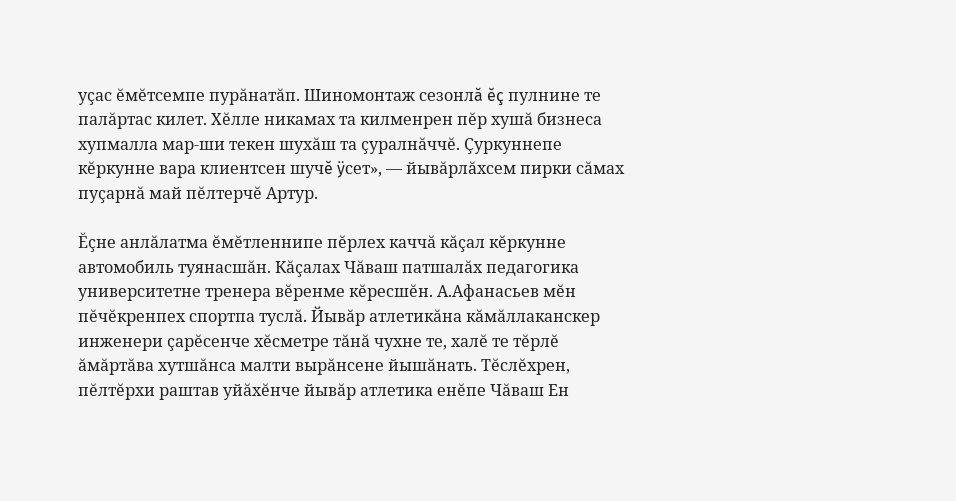уçас ĕмĕтсемпе пурăнатăп. Шиномонтаж сезонлă ĕç пулнине те палăртас килет. Хĕлле никамах та килменрен пĕр хушă бизнеса хупмалла мар-ши текен шухăш та çуралнăччĕ. Çуркуннепе кĕркунне вара клиентсен шучĕ ÿсет», — йывăрлăхсем пирки сăмах пуçарнă май пĕлтерчĕ Артур.

Ĕçне анлăлатма ĕмĕтленнипе пĕрлех каччă кăçал кĕркунне автомобиль туянасшăн. Кăçалах Чăваш патшалăх педагогика университетне тренера вĕренме кĕресшĕн. А.Афанасьев мĕн пĕчĕкренпех спортпа туслă. Йывăр атлетикăна кăмăллаканскер инженери çарĕсенче хĕсметре тăнă чухне те, халĕ те тĕрлĕ ăмăртăва хутшăнса малти вырăнсене йышăнать. Тĕслĕхрен, пĕлтĕрхи раштав уйăхĕнче йывăр атлетика енĕпе Чăваш Ен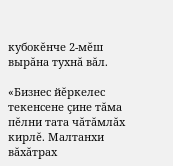кубокĕнче 2-мĕш вырăна тухнă вăл.

«Бизнес йĕркелес текенсене çине тăма пĕлни тата чăтăмлăх кирлĕ. Малтанхи вăхăтрах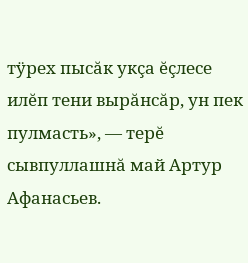тÿрех пысăк укçа ĕçлесе илĕп тени вырăнсăр, ун пек пулмасть», — терĕ сывпуллашнă май Артур Афанасьев.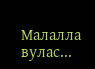Малалла вулас...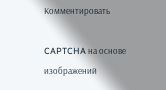Комментировать

CAPTCHA на основе изображений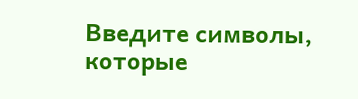Введите символы, которые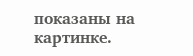показаны на картинке.